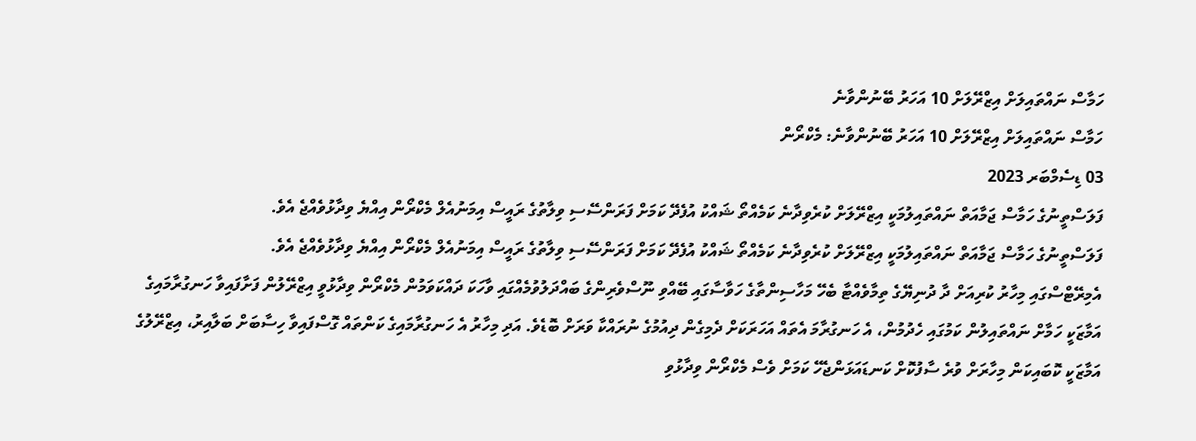ހަމާސް ނައްތައިލަށް އިޒްރޭލަށް 10 އަހަރު ބޭނުންވާނެ
ހަމާސް ނައްތައިލަށް އިޒްރޭލަށް 10 އަހަރު ބޭނުންވާނެ: މެކްރޯން
03 ޑިސެމްބަރ 2023
ފަލަސްތީނުގެ ހަމާސް ޖަމާއަތް ނައްތައިލުމަކީ އިޒްރޭލަށް ކުރެވިދާނެ ކަމެއްތޯ ޝައްކު އުފެދޭ ކަމަށް ފަރަންސޭސި ވިލާތުގެ ރައީސް އިމަނުއެލް މެކްރޯން އިއްޔެ ވިދާޅުވެއްޖެ އެވެ.
ފަލަސްތީނުގެ ހަމާސް ޖަމާއަތް ނައްތައިލުމަކީ އިޒްރޭލަށް ކުރެވިދާނެ ކަމެއްތޯ ޝައްކު އުފެދޭ ކަމަށް ފަރަންސޭސި ވިލާތުގެ ރައީސް އިމަނުއެލް މެކްރޯން އިއްޔެ ވިދާޅުވެއްޖެ އެވެ.
އެމިރޭޓްސްގައި މިހާރު ކުރިއަށް ދާ ދުނިޔޭގެ ތިމާވެއްޓާ ބެހޭ މަހާސިންތާގެ ހަވާސާގައި ބޭއްވި ނޫސްވެރިންގެ ބައްދަލުވުމެއްގައި ވާހަކަ ދައްކަވަމުން މެކްރޯން ވިދާޅުވީ އިޒްރޭލުން ފަށާފައިވާ ހަނގުރާމައިގެ އަމާޒަކީ ހަމާށް ނައްތައިލުން ކަމުގައި ހެދުމުން، އެ ހަނގުރާމަ އެތައް އަހަރަކަށް ދެމިގެން ދިއުމުގެ ނުރައްކާ ވަރަށް ބޮޑެވެ. އަދި މިހާރު އެ ހަނގުރާމައިގެ ކަންތައް ގޮސްފައިވާ ހިސާބަށް ބަލާއިރު، އިޒްރޭލުގެ އަމާޒަކީ ކޮބައިކަން މިހާރަށް ވުރެ ސާފުކޮށް ކަނޑައަޅަންޖެހޭ ކަމަށް ވެސް މެކްރޯން ވިދާޅުވި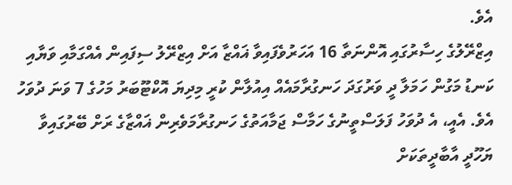އެވެ.
އިޒްރޭލުގެ ހިސާރުގައި އޮންނަތާ 16 އަހަރުވެފައިވާ ޣައްޒާ އަށް އިޒްރޭލު ސިފައިން އެއްގަމާއި ވަޔާއި ކަނޑު މަގުން ހަމަލާ ދީ ވަރުގަދަ ހަނގުރާމައެއް އިއުލާން ކުރީ މިދިޔަ އޮކްޓޫބަރު މަހުގެ 7 ވަނަ ދުވަހު އެވެ. އެއީ، އެ ދުވަހު ފަލަސްތީނުގެ ހަމާސް ޖަމާއަތުގެ ހަނގުރާމަވެރިން ޣައްޒާގެ ރަށް ބޭރުގައިވާ ޔަހޫދީ އާބާދީތަކަށް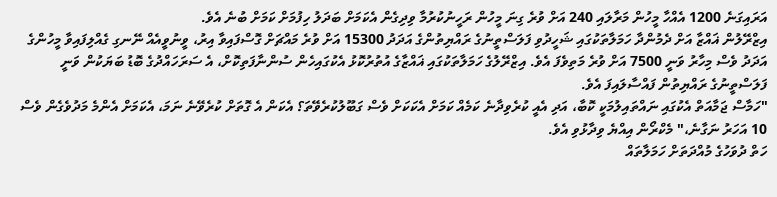އަރައިގަނެ 1200 އެއްހާ މީހުން މަރާލައި 240 އަށް ވުރެ ގިނަ މީހުން ރަހީނުކުރުމާ ވިދިގެން އެކަމަށް ބަދަލު ހިފުމަށް ކަމަށް ބުނެ އެވެ.
އިޒްރޭލުން ޣައްޒާ އަށް ދެމުންދާ ހަމަލާތަކުގައި ޝަހީދުވި ފަލަސްތީނުގެ ރައްޔިތުންގެ އަދަދު 15300 އަށް ވުރެ މައްޗަށް ގޮސްފައިވާ އިރު، ވީނުވީއެއް ނޭނގި ގެއްލިފައިވާ މީހުންގެ އަދަދު ވެސް މިހާރު ވަނީ 7500 އަށް ވުރެ މަތިވެފަ އެވެ. އިޒްރޭލުގެ ހަމަލާތަކުގައި ޣައްޒާގެ އުތުރުކޮޅު އެކުގައިހެން ސުންނާފަތިކޮށް، އެ ސަރަހައްދުގެ ބޮޑު ބަޔަކުން ވަނީ ފަލަސްތީނުގެ ރައްޔިތުން ފައްސާލައިފަ އެވެ.
"ހަމާސް ޖަމާއަތް އެކުގައި ނައްތައިލުމަކީ ކޮބާ، އަދި އެއީ ކުރެވިދާނެ ކަމެއް ކަމަށް އެކަކަށް ވެސް ގަބޫލުކުރެވޭތަ؟ އެކަން އެ ގޮތަށް ކުރެވޭނެ ނަމަ، އެކަމަށް އެންމެ މަދުވެގެން ވެސް 10 އަހަރު ނަގާނެ،" މެކްރޯން އިއްޔެ ވިދާޅުވި އެވެ.
ހަތް ދުވަހުގެ މުއްދަތަށް ހަމަލާތައް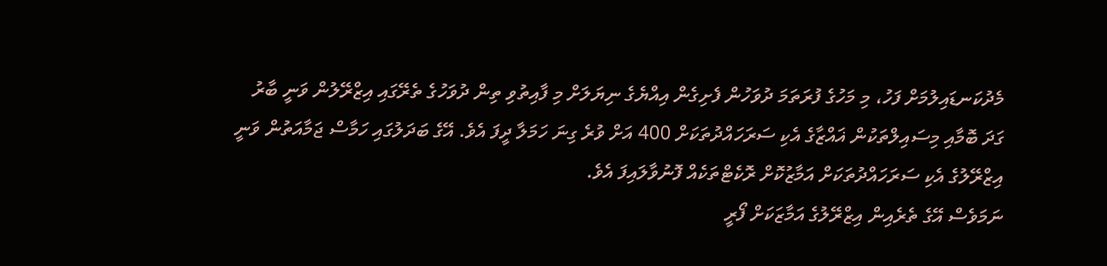މެދުކަނޑައިލުމަށް ފަހު، މި މަހުގެ ފުރަތަމަ ދުވަހުން ފެށިގެން އިއްޔެގެ ނިޔަލަށް މި ފާއިތުވި ތިން ދުވަހުގެ ތެރޭގައި އިޒްރޭލުން ވަނީ ބާރު ގަދަ ބޮމާއި މިސައިލްތަކުން ޣައްޒާގެ އެކި ސަރަހައްދުތަކަށް 400 އަށް ވުރެ ގިނަ ހަމަލާ ދީފަ އެވެ. އޭގެ ބަދަލުގައި ހަމާސް ޖަމާއަތުން ވަނީ އިޒްރޭލުގެ އެކި ސަރަހައްދުތަކަށް އަމާޒުކޮށް ރޮކެޓްތަކެއް ފޮނުވާލައިފަ އެވެ.
ނަމަވެސް އޭގެ ތެރެއިން އިޒްރޭލުގެ އަމާޒަކަށް ފޯރީ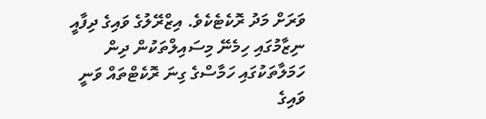ވަރަށް މަދު ރޮކެޓެކެވެ. އިޒްރޭލުގެ ވައިގެ ދިފާއީ ނިޒާމުގައި ހިމެނޭ މިސައިލްތަކުން ދިން ހަމަލާތަކުގައި ހަމާސްގެ ގިނަ ރޮކެޓްތައް ވަނީ ވައިގެ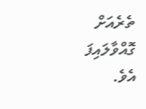ތެރެއަށް ގޮއްވާލައިފަ އެވެ.